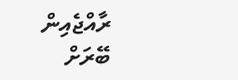ރާއްޖެއިން ބޭރަށް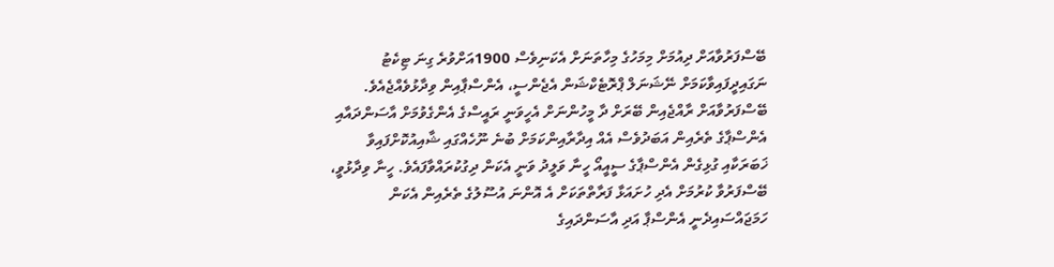ބޭސްފަރުވާއަށް ދިއުމަށް މިމަހުގެ މިހާތަނަށް އެކަނިވެސް 1900އަށްވުރެ ގިނަ ޓިކެޓު ނަގައިދީފައިވާކަމަށް ނޭޝަނަލް ޕްރޮޓެކްޝަން އެޖެންސީ، އެންސްޕާއިން ވިދާޅުވެއްޖެއެވެ.
ބޭސްފަރުވާއަށް ރާއްޖެއިން ބޭރަށް ދާ މީހުންނަށް އެހީވަނީ ރައީސްގެ އެންގެވުމަށް އާސަންދައާއި އެންސްޕާގެ ތެރެއިން އަބަދުވެސް އެއް އިދާރާއިންކަމަށް ބުނެ ނޫހެއްގައި ޝާއިއުކޮށްފައިވާ ޚަބަރަކާއި ގުޅިގެން އެންސްޕާގެ ސީއީއޯ ހީނާ ވަލީދު ވަނީ އެކަން ދިގުކުރައްވާފައެވެ. ހީނާ ވިދާޅުވީ، ބޭސްފަރުވާ ކުރުމަށް އެދި ހުށައަޅާ ފަރާތްތަކަށް އެ އޮންނަ އުސޫލުގެ ތެރެއިން އެކަން ހަމަޖައްސައިދެނީ އެންސްޕާ އަދި އާސަންދައިގެ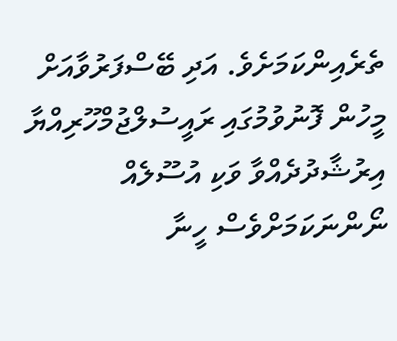ތެރެއިންކަމަށެވެ. އަދި ބޭސްފަރުވާއަށް މީހުން ފޮނުވުމުގައި ރައީސުލްޖުމްހޫރިއްޔާ އިރުޝާދުދެއްވާ ވަކި އުސޫލެއް ނޯންނަކަމަށްވެސް ހީނާ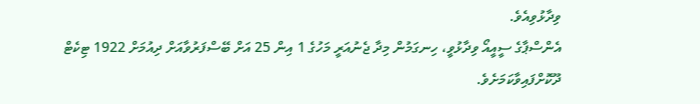ވިދާޅުވިއެވެ.
އެންސްޕާގެ ސީއީއޯ ވިދާޅުވީ، ހިނގަމުން މިދާ ޖެނުއަރީ މަހުގެ 1 އިން 25 އަށް ބޭސްފަރުވާއަށް ދިއުމަށް 1922 ޓިކެޓް ދޫކޮށްފައިވާކަމަށެވެ.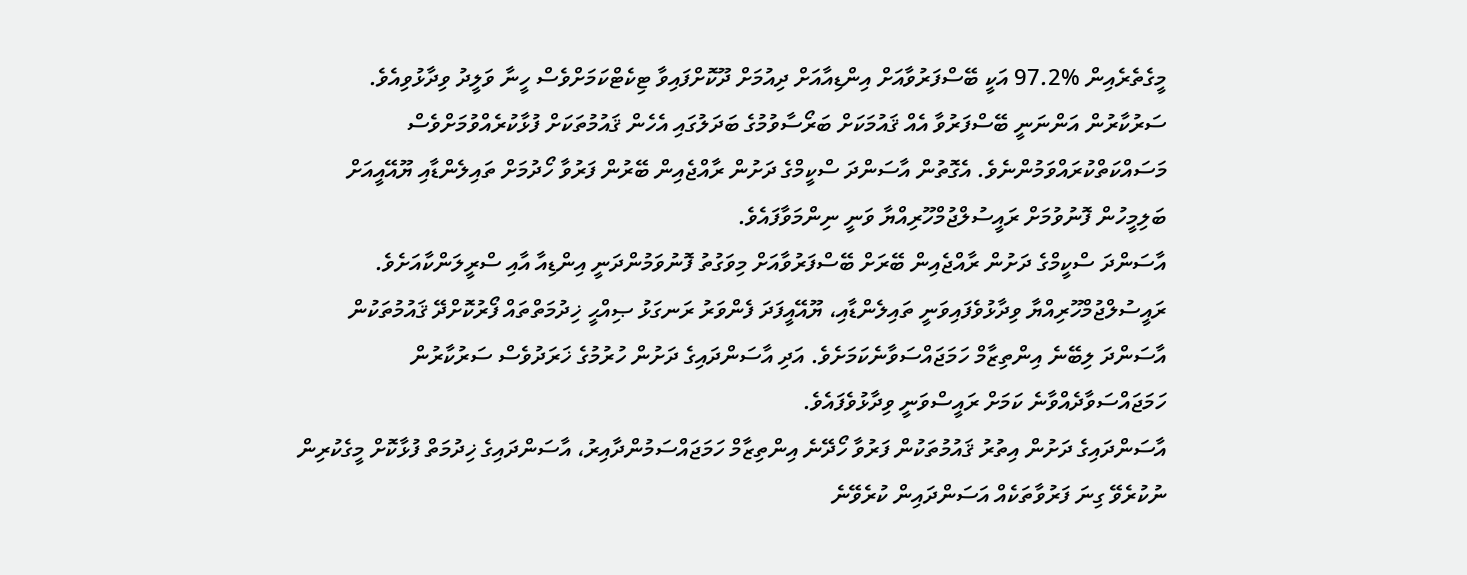މީގެތެރެއިން %97.2 އަކީ ބޭސްފަރުވާއަށް އިންޑިއާއަށް ދިއުމަށް ދޫކޮށްފައިވާ ޓިކެޓްކަމަށްވެސް ހީނާ ވަލީދު ވިދާޅުވިއެވެ.
ސަރުކާރުން އަންނަނީ ބޭސްފަރުވާ އެއް ޤައުމަކަށް ބަރޯސާވުމުގެ ބަދަލުގައި އެހެން ޤައުމުތަކަށް ފުޅާކުރެއްވުމަށްވެސް މަސައްކަތްކުރައްވަމުންނެވެ. އެގޮތުން އާސަންދަ ސްކީމްގެ ދަށުން ރާއްޖެއިން ބޭރުން ފަރުވާ ހޯދުމަށް ތައިލެންޑާއި ޔޫއޭއީއަށް ބަލިމީހުން ފޮނުވުމަށް ރައީސުލްޖުމްހޫރިއްޔާ ވަނީ ނިންމަވާފައެވެ.
އާސަންދަ ސްކީމްގެ ދަށުން ރާއްޖެއިން ބޭރަށް ބޭސްފަރުވާއަށް މިވަގުތު ފޮނުވަމުންދަނީ އިންޑިއާ އާއި ސްރީލަންކާއަށެވެ.
ރައީސުލްޖުމްހޫރިއްޔާ ވިދާޅުވެފައިވަނީ ތައިލެންޑާއި، ޔޫއޭއީފަދަ ފެންވަރު ރަނގަޅު ޞިއްޙީ ޚިދުމަތްތައް ފޯރުކޮށްދޭ ޤައުމުތަކުން އާސަންދަ ލިބޭނެ އިންތިޒާމް ހަމަޖައްސަވާނެކަމަށެވެ. އަދި އާސަންދައިގެ ދަށުން ހުރުމުގެ ޚަރަދުވެސް ސަރުކާރުން ހަމަޖައްސަވާދެއްވާނެ ކަމަށް ރައީސްވަނީ ވިދާޅުވެފައެވެ.
އާސަންދައިގެ ދަށުން އިތުރު ޤައުމުތަކުން ފަރުވާ ހޯދޭނެ އިންތިޒާމް ހަމަޖައްސަމުންދާއިރު، އާސަންދައިގެ ޚިދުމަތް ފުޅާކޮށް މީގެކުރިން ނުކުރެވޭ ގިނަ ފަރުވާތަކެއް އަސަންދައިން ކުރެވޭނެ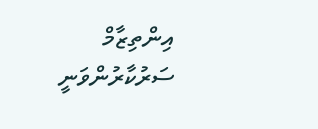އިންތިޒާމް ސަރުކާރުންވަނީ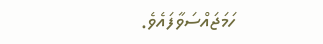ހަމަޖައްސަވާފައެވެ.